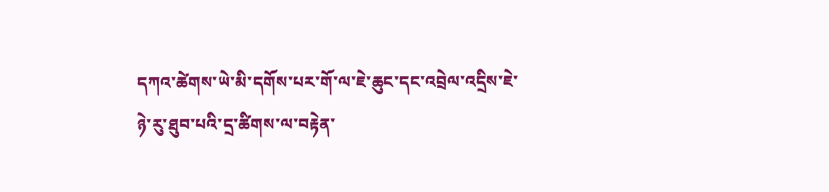དཀའ་ཚེགས་ཡེ་མི་དགོས་པར་གོ་ལ་ཇེ་ཆུང་དང་འབྲེལ་འདྲིས་ཇེ་ཉེ་རུ་ཐུབ་པའི་དྲ་ཚིགས་ལ་བརྟེན་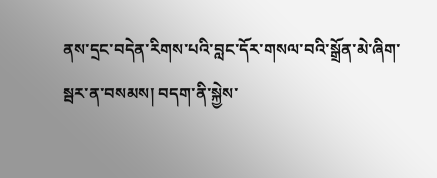ནས་དྲང་བདེན་རིགས་པའི་བླང་དོར་གསལ་བའི་སྒྲོན་མེ་ཞིག་སྦར་ན་བསམས། བདག་ནི་སྐྱེས་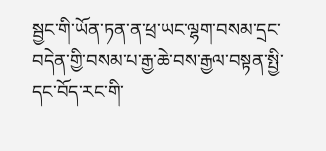སྦྱང་གི་ཡོན་ཏན་ན་ཕྲ་ཡང་ལྷག་བསམ་དྲང་བདེན་གྱི་བསམ་པ་རྒྱ་ཆེ་བས་རྒྱལ་བསྟན་སྤྱི་དང་བོད་རང་གི་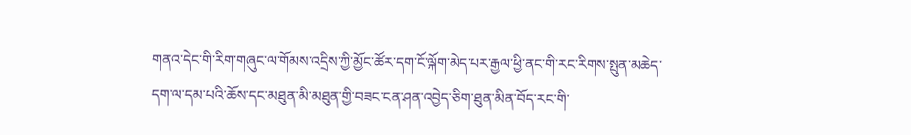གནའ་དེང་གི་རིག་གཞུང་ལ་གོམས་འདྲིས་ཀྱི་མྱོང་ཚོར་དག་ངོ་ལྐོག་མེད་པར་རྒྱལ་ཕྱི་ནང་གི་རང་རིགས་སྤུན་མཆེད་དག་ལ་དམ་པའི་ཆོས་དང་མཐུན་མི་མཐུན་གྱི་བཟང་ངན་ཤན་འབྱེད་ཅིག་ཐུན་མིན་བོད་རང་གི་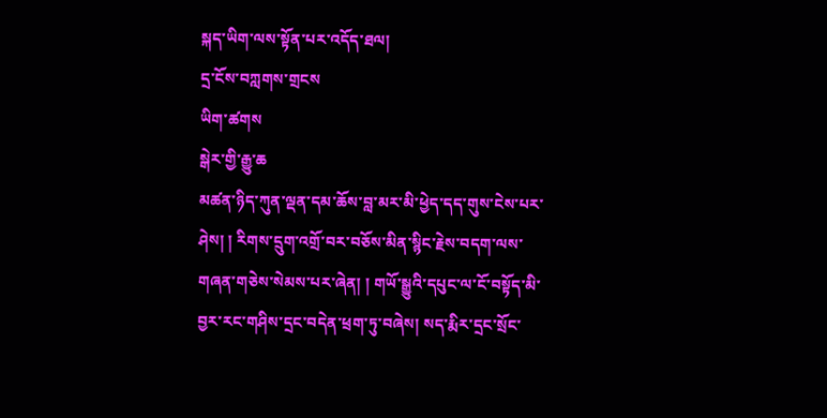སྐད་ཡིག་ལས་སྟོན་པར་འདོད་ཐལ།
དྲ་ངོས་བཀླགས་གྲངས
ཡིག་ཚགས
སྒེར་གྱི་རྒྱུ་ཆ
མཚན་ཉིད་ཀུན་ལྡན་དམ་ཆོས་བླ་མར་མི་ཕྱེད་དད་གུས་ངེས་པར་ཤེས། ། རིགས་དྲུག་འགྲོ་བར་བཅོས་མིན་སྙིང་རྗེས་བདག་ལས་གཞན་གཅེས་སེམས་པར་ཞེན། ། གཡོ་སྒྱུའི་དཔུང་ལ་ངོ་བསྟོད་མི་བྱར་རང་གཤིས་དྲང་བདེན་ཕྲག་ཏུ་བཞེས། སད་རྨིར་དྲང་སྲོང་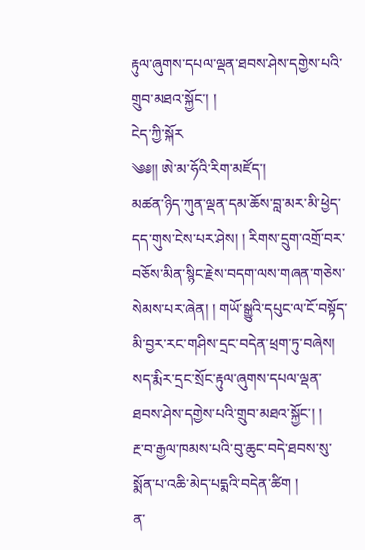རྟུལ་ཞུགས་དཔལ་ལྡན་ཐབས་ཤེས་དགྱེས་པའི་གྲུབ་མཐའ་སྐྱོང་། །
ངེད་ཀྱི་སྐོར
༄༅།། ཨེ་མ་ཧོའི་རིག་མཛོད་།
མཚན་ཉིད་ཀུན་ལྡན་དམ་ཆོས་བླ་མར་མི་ཕྱེད་དད་གུས་ངེས་པར་ཤེས། ། རིགས་དྲུག་འགྲོ་བར་བཅོས་མིན་སྙིང་རྗེས་བདག་ལས་གཞན་གཅེས་སེམས་པར་ཞེན། ། གཡོ་སྒྱུའི་དཔུང་ལ་ངོ་བསྟོད་མི་བྱར་རང་གཤིས་དྲང་བདེན་ཕྲག་ཏུ་བཞེས། སད་རྨིར་དྲང་སྲོང་རྟུལ་ཞུགས་དཔལ་ལྡན་ཐབས་ཤེས་དགྱེས་པའི་གྲུབ་མཐའ་སྐྱོང་། །
རྔ་བ་རྒྱལ་ཁམས་པའི་བུ་ཆུང་བདེ་ཐབས་སུ་སྨོན་པ་འཆི་མེད་པདྨའི་བདེན་ཚིག །
ན་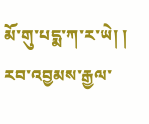མོ་གུ་པདྨ་ཀ་ར་ཡེ། །
རབ་འབྱམས་རྒྱལ་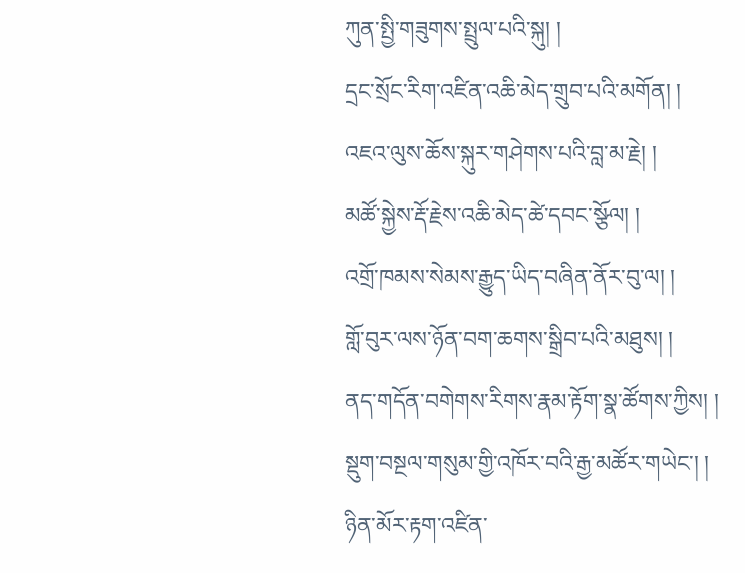ཀུན་སྤྱི་གཟུགས་སྤྲུལ་པའི་སྐུ། །
དྲང་སྲོང་རིག་འཛིན་འཆི་མེད་གྲུབ་པའི་མགོན། །
འཇའ་ལུས་ཆོས་སྐུར་གཤེགས་པའི་བླ་མ་རྗེ། །
མཚོ་སྐྱེས་རྡོ་རྗེས་འཆི་མེད་ཚེ་དབང་སྩོལ། །
འགྲོ་ཁམས་སེམས་རྒྱུད་ཡིད་བཞིན་ནོར་བུ་ལ། །
གློ་བུར་ལས་ཉོན་བག་ཆགས་སྒྲིབ་པའི་མཐུས། །
ནད་གདོན་བགེགས་རིགས་རྣམ་རྟོག་སྣ་ཚོགས་ཀྱིས། །
སྡུག་བསྔལ་གསུམ་གྱི་འཁོར་བའི་རྒྱ་མཚོར་གཡེང་། །
ཉིན་མོར་རྟག་འཛིན་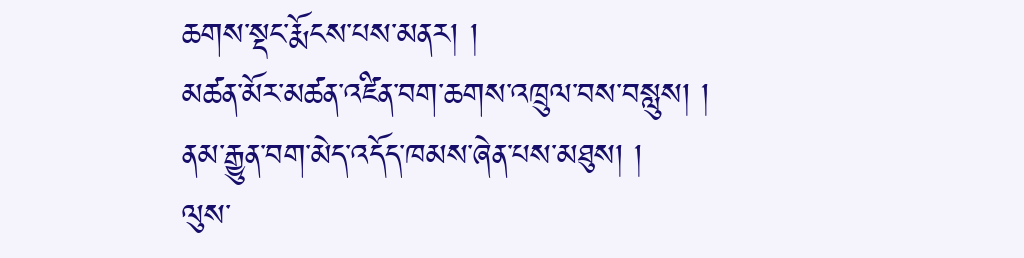ཆགས་སྡང་རྨོངས་པས་མནར། །
མཚན་མོར་མཚན་འཛིན་བག་ཆགས་འཁྲུལ་བས་བསླུས། །
ནམ་རྒྱུན་བག་མེད་འདོད་ཁམས་ཞེན་པས་མཐུས། །
ལུས་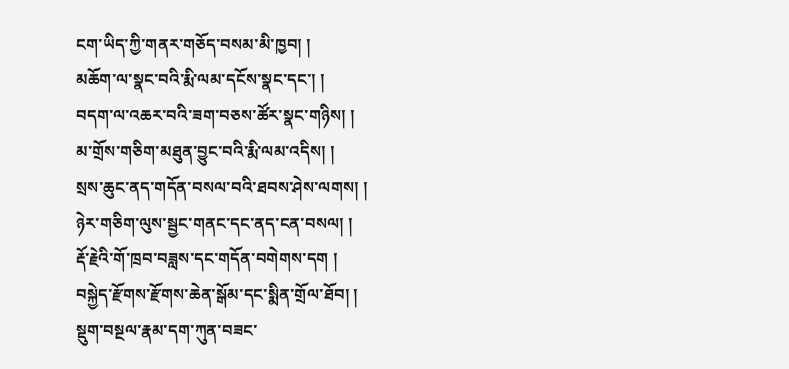ངག་ཡིད་ཀྱི་གནར་གཅོད་བསམ་མི་ཁྱབ། །
མཆོག་ལ་སྣང་བའི་རྨི་ལམ་དངོས་སྣང་དང་། །
བདག་ལ་འཆར་བའི་ཟག་བཅས་ཚོར་སྣང་གཉིས། །
མ་གྲོས་གཅིག་མཐུན་བྱུང་བའི་རྨི་ལམ་འདིས། །
སྲས་ཆུང་ནད་གདོན་བསལ་བའི་ཐབས་ཤེས་ལགས། །
ཉེར་གཅིག་ལུས་སྦྱང་གནང་དང་ནད་ངན་བསལ། །
རྡོ་རྗེའི་གོ་ཁྲབ་བཟླས་དང་གདོན་བགེགས་དག །
བསྐྱེད་རྫོགས་རྫོགས་ཆེན་སྒོམ་དང་སྨིན་གྲོལ་ཐོབ། །
སྡུག་བསྔལ་རྣམ་དག་ཀུན་བཟང་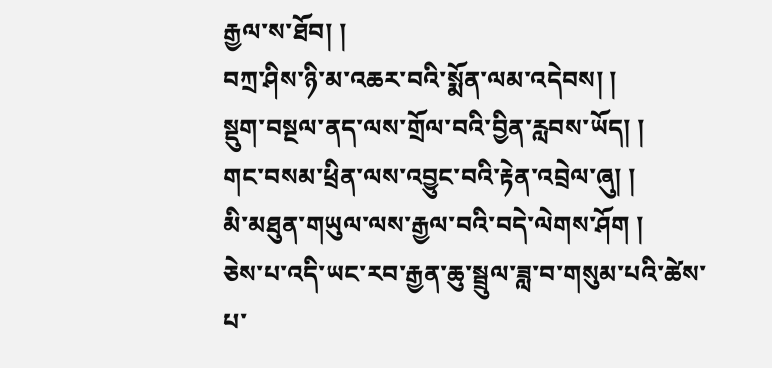རྒྱལ་ས་ཐོབ། །
བཀྲ་ཤིས་ཉི་མ་འཆར་བའི་སྨོན་ལམ་འདེབས། །
སྡུག་བསྔལ་ནད་ལས་གྲོལ་བའི་བྱིན་རླབས་ཡོད། །
གང་བསམ་ཕྲིན་ལས་འབྱུང་བའི་རྟེན་འབྲེལ་ཞུ། །
མི་མཐུན་གཡུལ་ལས་རྒྱལ་བའི་བདེ་ལེགས་ཤོག །
ཅེས་པ་འདི་ཡང་རབ་རྒྱན་ཆུ་སྦྲུལ་ཟླ་བ་གསུམ་པའི་ཚེས་པ་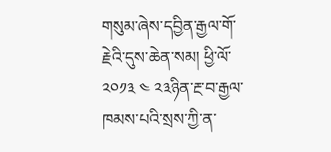གསུམ་ཞེས་དབྱིན་རྒྱལ་གོ་རྗེའི་དུས་ཆེན་སམ། ཕྱི་ལོ་༢༠༡༣ ༤ ༢༣ཉིན་རྔ་བ་རྒྱལ་ཁམས་པའི་སྲས་ཀྱི་ན་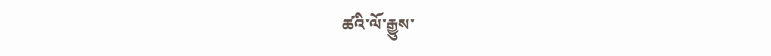ཚའི་ལོ་རྒྱུས་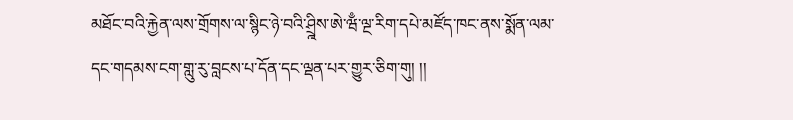མཐོང་བའི་རྐྱེན་ལས་གྲོགས་ལ་སྙིང་ཉེ་བའི་ཤྲྰིས་ཨེ་ཝྃ་ལྔ་རིག་དཔེ་མཛོད་ཁང་ནས་སྨོན་ལམ་དང་གདམས་ངག་གླུ་རུ་བླངས་པ་དོན་དང་ལྡན་པར་གྱུར་ཅིག་གུ། །།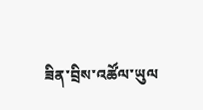ཟིན་བྲིས་འཚོལ་ཡུལ